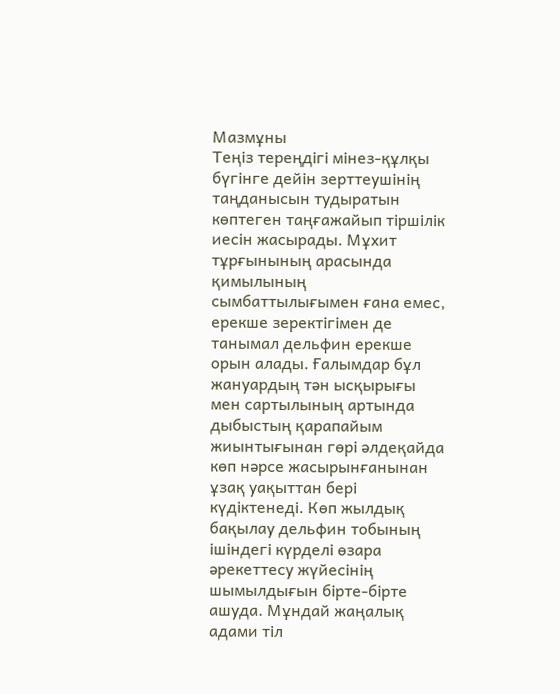Мазмұны
Теңіз тереңдігі мінез-құлқы бүгінге дейін зерттеушінің таңданысын тудыратын көптеген таңғажайып тіршілік иесін жасырады. Мұхит тұрғынының арасында қимылының сымбаттылығымен ғана емес, ерекше зеректігімен де танымал дельфин ерекше орын алады. Ғалымдар бұл жануардың тән ысқырығы мен сартылының артында дыбыстың қарапайым жиынтығынан гөрі әлдеқайда көп нәрсе жасырынғанынан ұзақ уақыттан бері күдіктенеді. Көп жылдық бақылау дельфин тобының ішіндегі күрделі өзара әрекеттесу жүйесінің шымылдығын бірте-бірте ашуда. Мұндай жаңалық адами тіл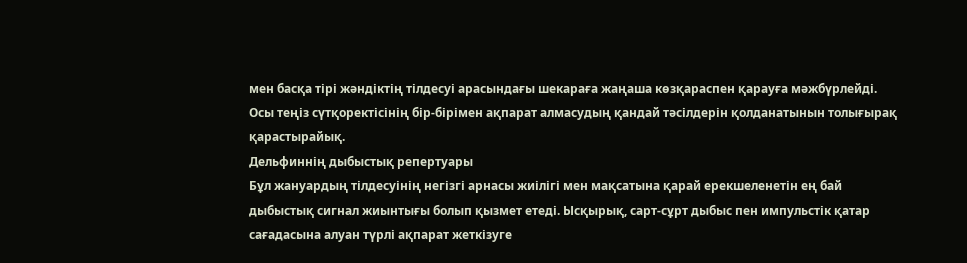мен басқа тірі жәндіктің тілдесуі арасындағы шекараға жаңаша көзқараспен қарауға мәжбүрлейді. Осы теңіз сүтқоректісінің бір-бірімен ақпарат алмасудың қандай тәсілдерін қолданатынын толығырақ қарастырайық.
Дельфиннің дыбыстық репертуары
Бұл жануардың тілдесуінің негізгі арнасы жиілігі мен мақсатына қарай ерекшеленетін ең бай дыбыстық сигнал жиынтығы болып қызмет етеді. Ысқырық, сарт-сұрт дыбыс пен импульстік қатар сағадасына алуан түрлі ақпарат жеткізуге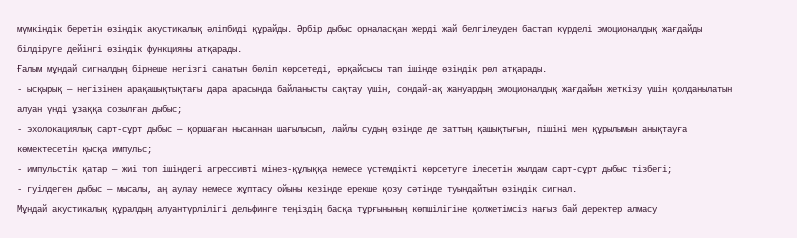мүмкіндік беретін өзіндік акустикалық әліпбиді құрайды. Әрбір дыбыс орналасқан жерді жай белгілеуден бастап күрделі эмоционалдық жағдайды білдіруге дейінгі өзіндік функцияны атқарады.
Ғалым мұндай сигналдың бірнеше негізгі санатын бөліп көрсетеді, әрқайсысы тап ішінде өзіндік рөл атқарады.
- ысқырық — негізінен арақашықтықтағы дара арасында байланысты сақтау үшін, сондай-ақ жануардың эмоционалдық жағдайын жеткізу үшін қолданылатын алуан үнді ұзаққа созылған дыбыс;
- эхолокациялық сарт-сұрт дыбыс — қоршаған нысаннан шағылысып, лайлы судың өзінде де заттың қашықтығын, пішіні мен құрылымын анықтауға көмектесетін қысқа импульс;
- импульстік қатар — жиі топ ішіндегі агрессивті мінез-құлыққа немесе үстемдікті көрсетуге ілесетін жылдам сарт-сұрт дыбыс тізбегі;
- гуілдеген дыбыс — мысалы, аң аулау немесе жұптасу ойыны кезінде ерекше қозу сәтінде туындайтын өзіндік сигнал.
Мұндай акустикалық құралдың алуантүрлілігі дельфинге теңіздің басқа тұрғынының көпшілігіне қолжетімсіз нағыз бай деректер алмасу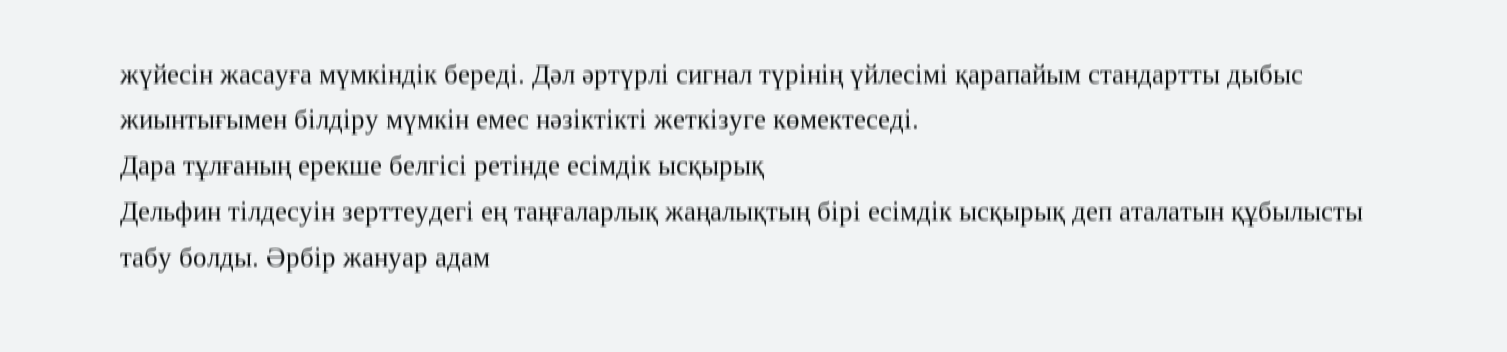жүйесін жасауға мүмкіндік береді. Дәл әртүрлі сигнал түрінің үйлесімі қарапайым стандартты дыбыс жиынтығымен білдіру мүмкін емес нәзіктікті жеткізуге көмектеседі.
Дара тұлғаның ерекше белгісі ретінде есімдік ысқырық
Дельфин тілдесуін зерттеудегі ең таңғаларлық жаңалықтың бірі есімдік ысқырық деп аталатын құбылысты табу болды. Әрбір жануар адам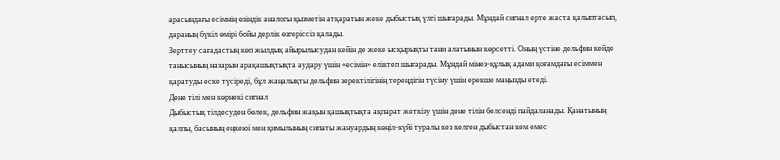арасындағы есімнің өзіндік аналогы қызметін атқаратын жеке дыбыстық үлгі шығарады. Мұндай сигнал ерте жаста қалыптасып, дараның бүкіл өмірі бойы дерлік өзгеріссіз қалады.
Зерттеу сағадастың көп жылдық айырылысудан кейін де жеке ысқырықты тани алатынын көрсетті. Оның үстіне дельфин кейде танысының назарын арақашықтықта аудару үшін «есімін» еліктеп шығарады. Мұндай мінез-құлық адами қоғамдағы есіммен қаратуды еске түсіреді, бұл жаңалықты дельфин зеректілігінің тереңдігін түсіну үшін ерекше маңызды етеді.
Дене тілі мен көрнекі сигнал
Дыбыстық тілдесуден бөлек, дельфин жақын қашықтықта ақпарат жеткізу үшін дене тілін белсенді пайдаланады. Қанатының қалпы, басының еңкеюі мен қимылының сипаты жануардың көңіл-күйі туралы кез келген дыбыстан кем емес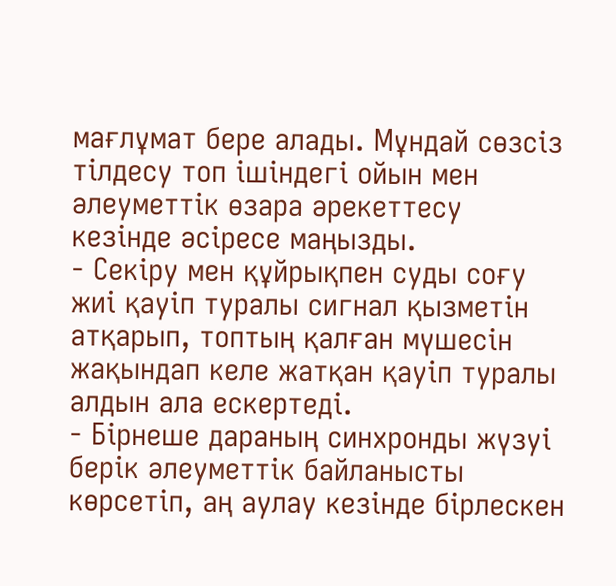мағлұмат бере алады. Мұндай сөзсіз тілдесу топ ішіндегі ойын мен әлеуметтік өзара әрекеттесу кезінде әсіресе маңызды.
- Секіру мен құйрықпен суды соғу жиі қауіп туралы сигнал қызметін атқарып, топтың қалған мүшесін жақындап келе жатқан қауіп туралы алдын ала ескертеді.
- Бірнеше дараның синхронды жүзуі берік әлеуметтік байланысты көрсетіп, аң аулау кезінде бірлескен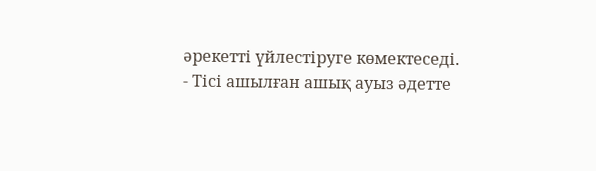әрекетті үйлестіруге көмектеседі.
- Тісі ашылған ашық ауыз әдетте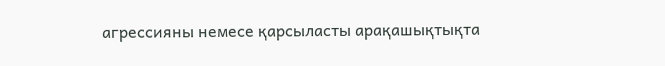агрессияны немесе қарсыласты арақашықтықта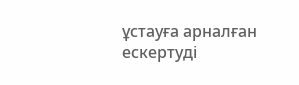ұстауға арналған ескертуді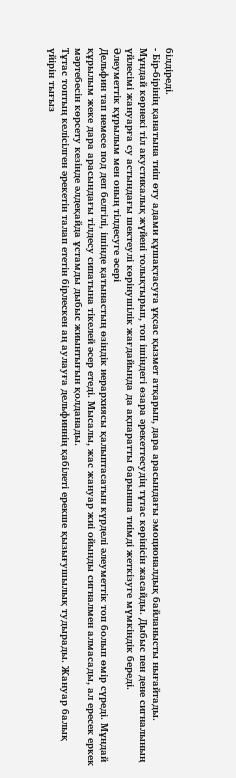білдіреді.
- Бір-бірінің қанатына тиіп өту адами құшақтасуға ұқсас қызмет атқарып, дара арасындағы эмоционалдық байланысты нығайтады.
Мұндай көрнекі тіл акустикалық жүйені толықтырып, топ ішіндегі өзара әрекеттесудің тұтас көрінісін жасайды. Дыбыс пен дене сигналының үйлесімі жануарға су астындағы шектеулі көрінушілік жағдайында да ақпаратты барынша тиімді жеткізуге мүмкіндік береді.
Әлеуметтік құрылым мен оның тілдесуге әсері
Дельфин тап немесе под деп белгілі, ішінде қатынастың өзіндік иерархиясы қалыптасатын күрделі әлеуметтік топ болып өмір сүреді. Мұндай құрылым жеке дара арасындағы тілдесу сипатына тікелей әсер етеді. Мысалы, жас жануар жиі ойынды сигналмен алмасады, ал ересек еркек мәртебесін көрсету кезінде әлдеқайда ұстамды дыбыс жиынтығын қолданады.
Тұтас топтың келісілген әрекетін талап ететін бірлескен аң аулауға дельфиннің қабілеті ерекше қызығушылық тудырады. Жануар балық үйірін тығыз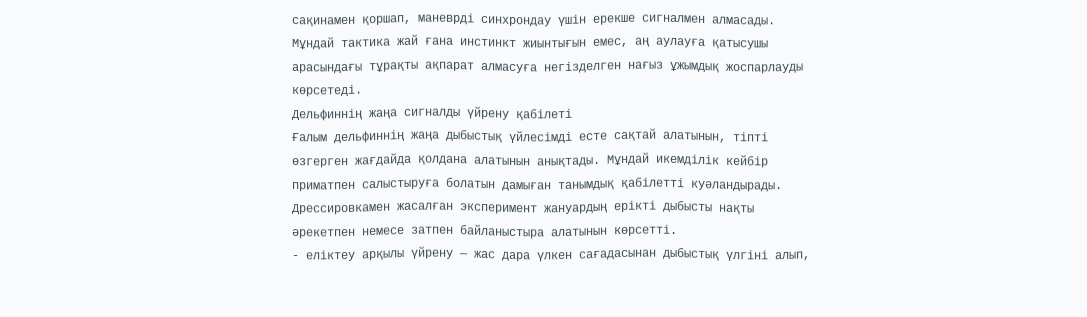сақинамен қоршап, маневрді синхрондау үшін ерекше сигналмен алмасады. Мұндай тактика жай ғана инстинкт жиынтығын емес, аң аулауға қатысушы арасындағы тұрақты ақпарат алмасуға негізделген нағыз ұжымдық жоспарлауды көрсетеді.
Дельфиннің жаңа сигналды үйрену қабілеті
Ғалым дельфиннің жаңа дыбыстық үйлесімді есте сақтай алатынын, тіпті өзгерген жағдайда қолдана алатынын анықтады. Мұндай икемділік кейбір приматпен салыстыруға болатын дамыған танымдық қабілетті куәландырады. Дрессировкамен жасалған эксперимент жануардың ерікті дыбысты нақты әрекетпен немесе затпен байланыстыра алатынын көрсетті.
- еліктеу арқылы үйрену — жас дара үлкен сағадасынан дыбыстық үлгіні алып,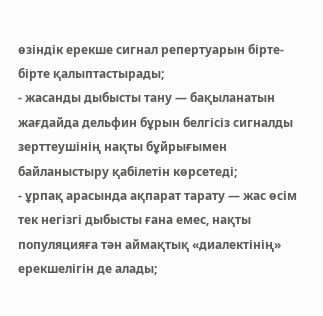өзіндік ерекше сигнал репертуарын бірте-бірте қалыптастырады;
- жасанды дыбысты тану — бақыланатын жағдайда дельфин бұрын белгісіз сигналды зерттеушінің нақты бұйрығымен байланыстыру қабілетін көрсетеді;
- ұрпақ арасында ақпарат тарату — жас өсім тек негізгі дыбысты ғана емес, нақты популяцияға тән аймақтық «диалектінің» ерекшелігін де алады;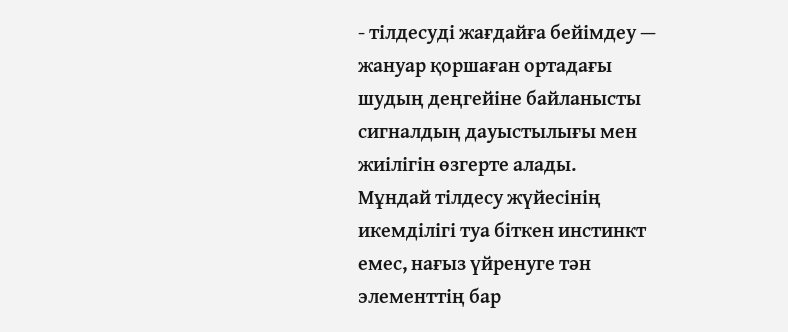- тілдесуді жағдайға бейімдеу — жануар қоршаған ортадағы шудың деңгейіне байланысты сигналдың дауыстылығы мен жиілігін өзгерте алады.
Мұндай тілдесу жүйесінің икемділігі туа біткен инстинкт емес, нағыз үйренуге тән элементтің бар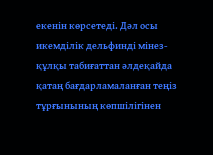екенін көрсетеді. Дәл осы икемділік дельфинді мінез-құлқы табиғаттан әлдеқайда қатаң бағдарламаланған теңіз тұрғынының көпшілігінен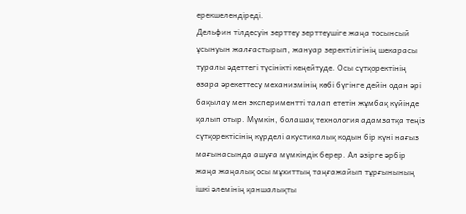ерекшелендіреді.
Дельфин тілдесуін зерттеу зерттеушіге жаңа тосынсый ұсынуын жалғастырып, жануар зеректілігінің шекарасы туралы әдеттегі түсінікті кеңейтуде. Осы сүтқоректінің өзара әрекеттесу механизмінің көбі бүгінге дейін одан әрі бақылау мен экспериментті талап ететін жұмбақ күйінде қалып отыр. Мүмкін, болашақ технология адамзатқа теңіз сүтқоректісінің күрделі акустикалық кодын бір күні нағыз мағынасында ашуға мүмкіндік берер. Ал әзірге әрбір жаңа жаңалық осы мұхиттың таңғажайып тұрғынының ішкі әлемінің қаншалықты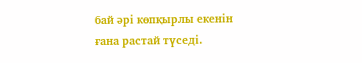бай әрі көпқырлы екенін ғана растай түседі.